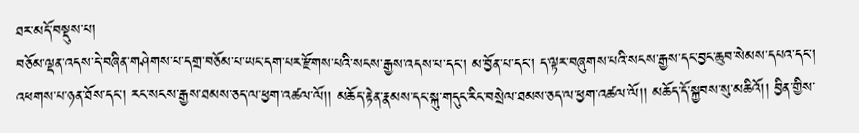ཐར་མདོ་བསྡུས་པ།
བཅོམ་ལྡན་འདས་དེ་བཞིན་གཤེགས་པ་དགྲ་བཅོམ་པ་ཡང་དག་པར་རྫོགས་པའི་སངས་རྒྱས་འདས་པ་དང་། མ་བྱོན་པ་དང་། ད་ལྟར་བཞུགས་པའི་སངས་རྒྱས་དང་བྱང་ཆུབ་སེམས་དཔའ་དང་། འཕགས་པ་ཉན་ཐོས་དང་། རང་སངས་རྒྱས་ཐམས་ཅད་ལ་ཕྱག་འཚལ་ལོ།། མཆོད་རྟེན་རྣམས་དང་སྐུ་གདུང་རིང་བསྲེལ་ཐམས་ཅད་ལ་ཕྱག་འཚལ་ལོ།། མཆོད་དོ་སྐྱབས་སུ་མཆིའོ།། བྱིན་གྱིས་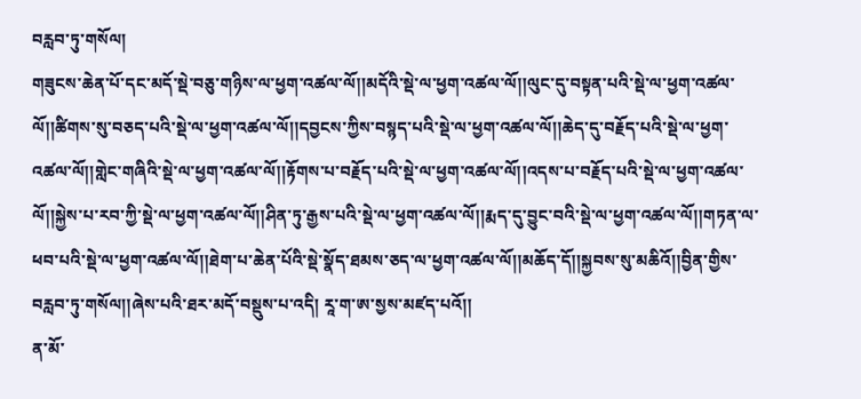བརླབ་ཏུ་གསོལ།
གཟུངས་ཆེན་པོ་དང་མདོ་སྡེ་བཅུ་གཉིས་ལ་ཕྱག་འཚལ་ལོ།།མདོའི་སྡེ་ལ་ཕྱག་འཚལ་ལོ།།ལུང་དུ་བསྟན་པའི་སྡེ་ལ་ཕྱག་འཚལ་ལོ།།ཚིགས་སུ་བཅད་པའི་སྡེ་ལ་ཕྱག་འཚལ་ལོ།།དབྱངས་ཀྱིས་བསྙད་པའི་སྡེ་ལ་ཕྱག་འཚལ་ལོ།།ཆེད་དུ་བརྗོད་པའི་སྡེ་ལ་ཕྱག་འཚལ་ལོ།།གླེང་གཞིའི་སྡེ་ལ་ཕྱག་འཚལ་ལོ།།རྟོགས་པ་བརྗོད་པའི་སྡེ་ལ་ཕྱག་འཚལ་ལོ།།འདས་པ་བརྗོད་པའི་སྡེ་ལ་ཕྱག་འཚལ་ལོ།།སྐྱེས་པ་རབ་ཀྱི་སྡེ་ལ་ཕྱག་འཚལ་ལོ།།ཤིན་ཏུ་རྒྱས་པའི་སྡེ་ལ་ཕྱག་འཚལ་ལོ།།རྨད་དུ་བྱུང་བའི་སྡེ་ལ་ཕྱག་འཚལ་ལོ།།གཏན་ལ་ཕབ་པའི་སྡེ་ལ་ཕྱག་འཚལ་ལོ།།ཐེག་པ་ཆེན་པོའི་སྡེ་སྣོད་ཐམས་ཅད་ལ་ཕྱག་འཚལ་ལོ།།མཆོད་དོ།།སྐྱབས་སུ་མཆིའོ།།བྱིན་གྱིས་བརླབ་ཏུ་གསོལ།།ཞེས་པའི་ཐར་མདོ་བསྡུས་པ་འདི། རཱ་ག་ཨ་སྱས་མཛད་པའོ།།
ན་མོ་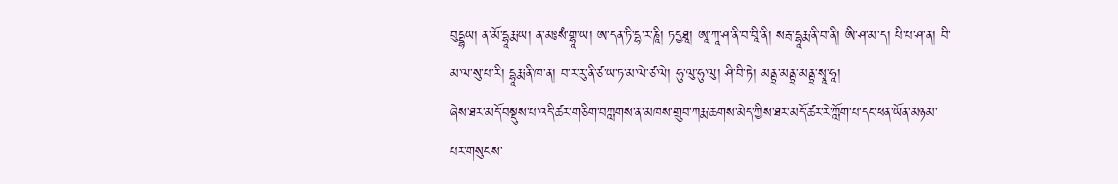བུདྡྷཡ། ན་མོ་དྷཱརྨ་ཡ། ན་མཿསཾ་གྷཱ་ཡ། ཨ་དན་ཏི་དྷ་ར་ཎཱི། ཏདྱཐཱ། ཨཱ་ཀཱ་ཤ་ནི་བ་བཱི་ནི། སརྦ་དྷཱརྨ་ནི་བ་ནི། ཨི་ཤ་མ་ད། པི་པ་ཤ་ན། བི་མ་ལ་སུ་པ་རི། དྷཱརྨ་ནི་ཁ་ན། བ་ར་རུ་ནི་ཙ་ཡ་ཏ་མ་ལེ་ཙ་ལེ། ཧུ་ལུ་ཧུ་ལུ། ཤི་བི་ཏེ། མནྟྲ་མནྟྲ་མནྟྲ་སྭཱ་ཧཱ།
ཞེས་ཐར་མདོ་བསྡུས་པ་འདི་ཚར་གཅིག་བཀླགས་ན་མཁས་གྲུབ་ཀརྨ་ཆགས་མེད་ཀྱིས་ཐར་མདོ་ཚར་རེ་ཀློག་པ་དང་ཕན་ཡོན་མཉམ་པར་གསུངས་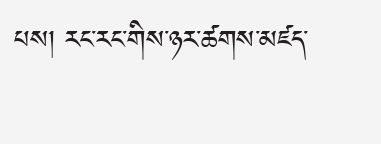པས། རང་རང་གིས་ཉར་ཚགས་མཛད་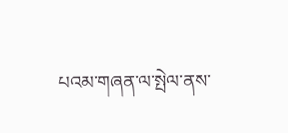པའམ་གཞན་ལ་སྤེལ་ནས་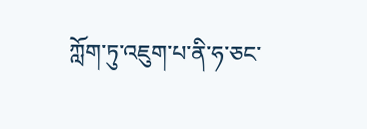ཀློག་ཏུ་འཇུག་པ་ནི་ཧ་ཅང་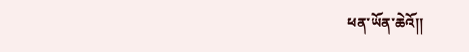ཕན་ཡོན་ཆེའོ།།